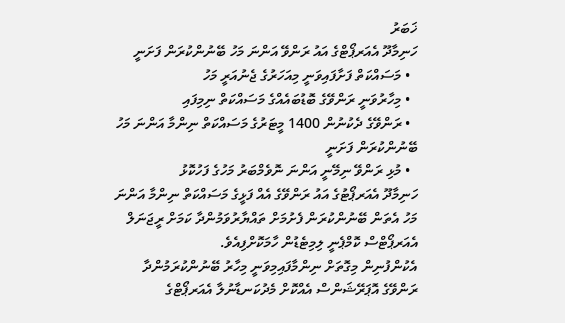ޚަބަރު
ހަނިމާދޫ އެއަރޕޯޓްގެ އައު ރަންވޭ އަންނަ މަހު ބޭނުންކުރަން ފަށަނީ
  • މަސައްކަތް ފަށާފައިވަނީ މިއަހަރުގެ ޖެނުއަރީ މަހު
  • މިހާރުވަނީ ރަންވޭގެ ބޮޑުބައެއްގެ މަސައްކަތް ނިމިފައި
  • ރަންވޭގެ ދެކުނުން 1400 މީޓަރުގެ މަސައްކަތް ނިންމާ އަންނަ މަހު ބޭނުންކުރަން ފަށަނީ
  • މުޅި ރަންވޭ ނިމޭނީ އަންނަ ނޮވެމްބަރު މަހުގެ ފަހުކޮޅު
ހަނިމާދޫ އެއަރޕޯޓުގެ އައު ރަންވޭގެ އެއް ފަޅީގެ މަސައްކަތް ނިންމާ އަންނަ މަހު އެތަން ބޭނުންކުރަން ފެށުމަށް ތައްޔާރުވަމުންދާ ކަމަށް ރީޖަނަލް އެއަރޕޯޓްސް ކޮމްޕެނީ ލިމިޓެޑުން ހާމަކޮށްފިއެވެ.
އެކުންފުނިން މިގޮތަށް ނިންމާފައިމިވަނީ މިހާރު ބޭނުންކުރަމުންދާ ރަންވޭގެ އޮޕަރޭޝަންސް އެއްކޮށް މެދުކަނޑާނުލާ އެއަރޕޯޓްގެ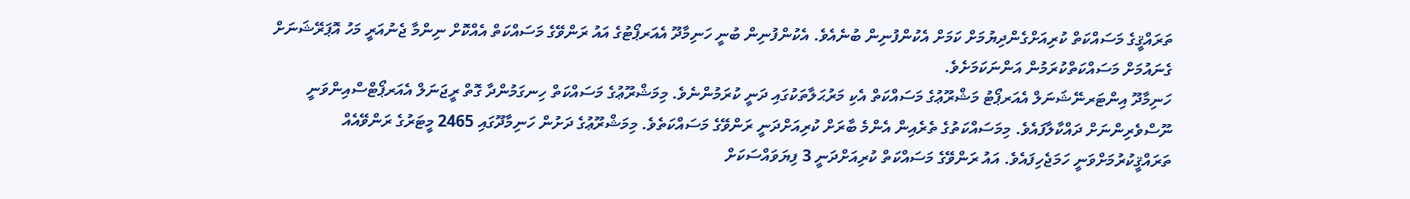ތަރައްޤީގެ މަސައްކަތް ކުރިއަށްގެންދިޔުމަށް ކަމަށް އެކުންފުނިން ބުނެއެވެ. އެކުންފުނިން ބުނީ ހަނިމާދޫ އެއަރޕޯޓުގެ އައު ރަންވޭގެ މަސައްކަތް އެއްކޮށް ނިންމާ ޖެނުއަރީ މަހު އޮޕަރޭޝަނަށް ގެނައުމަށް މަސައްކަތްކުރަމުން އަންނަކަމަށެވެ.
ހަނިމާދޫ އިންޓަރނޭޝަނަލް އެއަރޕޯޓު މަޝްރޫޢުގެ މަސައްކަތް އެކި މަރުޙަލާތަކުގައި ދަނީ ކުރަމުންނެވެ. މިމަޝްރޫޢުގެ މަސައްކަތް ހިނގަމުންދާ ގޮތް ރީޖަނަލް އެއަރޕޯޓްސްއިންވަނީ ނޫސްވެރިންނަށް ދައްކާލާފައެވެ. މިމަސައްކަތުގެ ތެރެއިން އެންމެ ބާރަށް ކުރިއަށްދަނީ ރަންވޭގެ މަސައްކަތެވެ. މިމަޝްރޫޢުގެ ދަށުން ހަނިމާދޫގައި 2465 މީޓަރުގެ ރަންވޭއެއް ތަރައްޤީކުރުމަށްވަނީ ހަމަޖެހިފައެވެ. އައު ރަންވޭގެ މަސައްކަތް ކުރިއަށްދަނީ 3 ފިޔަވައްސަކަށް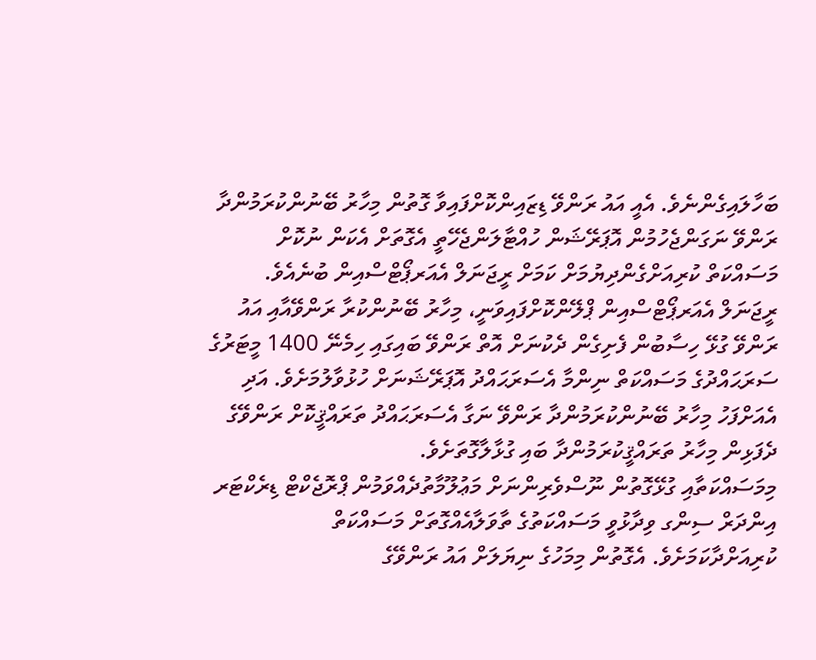ބަހާލައިގެންނެވެ. އެއީ އައު ރަންވޭ ޑިޒައިންކޮށްފައިވާ ގޮތުން މިހާރު ބޭނުންކުރަމުންދާ ރަންވޭ ނަގަންޖެހުމުން އޮޕަރޭޝަން ހުއްޓާލަންޖެހޭތީ އެގޮތަށް އެކަން ނުކޮށް މަސައްކަތް ކުރިއަށްގެންދިޔުމަށް ކަމަށް ރީޖަނަލް އެއަރޕޯޓްސްއިން ބުނެއެވެ.
ރީޖަނަލް އެއަރޕޯޓްސްއިން ޕްލޭންކޮށްފައިވަނީ، މިހާރު ބޭނުންކުރާ ރަންވޭއާއި އައު ރަންވޭ ގުޅޭ ހިސާބުން ފެށިގެން ދެކުނަށް އޮތް ރަންވޭ ބައިގައި ހިމެނޭ 1400 މީޓަރުގެ ސަރަޙައްދުގެ މަސައްކަތް ނިންމާ އެސަރަޙައްދު އޮޕަރޭޝަނަށް ހުޅުވާލުމަށެވެ. އަދި އެއަށްފަހު މިހާރު ބޭނުންކުރަމުންދާ ރަންވޭ ނަގާ އެސަރަޙައްދު ތަރައްޤީކޮށް ރަންވޭގެ ދެފަޅިން މިހާރު ތަރައްޤީކުރަމުންދާ ބައި ގުޅާލާގޮތަށެވެ.
މިމަސައްކަތާއި ގުޅޭގޮތުން ނޫސްވެރިންނަށް މަޢުލޫމާތުދެއްވަމުން ޕްރޮޖެކްޓް ޑިރެކްޓަރ އިންދަރް ސިންގ ވިދާޅުވީ މަސައްކަތުގެ ތާވަލާއެއްގޮތަށް މަސައްކަތް ކުރިއަށްދާކަމަށެވެ. އެގޮތުން މިމަހުގެ ނިޔަލަށް އައު ރަންވޭގެ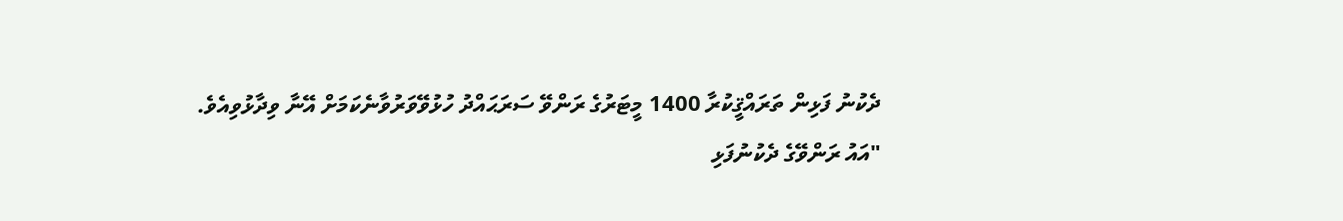ދެކުނު ފަޅިން ތަރައްޤީކުރާ 1400 މީޓަރުގެ ރަންވޭ ސަރަޙައްދު ހުޅުވޭވަރުވާނެކަމަށް އޭނާ ވިދާޅުވިއެވެ.
"އައު ރަންވޭގެ ދެކުނުފަޅި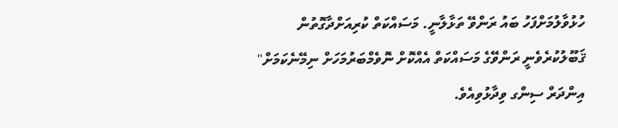ހުޅުވާލުމަށްފަހު ބައު ރަންވޭ ތަޅާލާނީ. މަސައްކަތް ކުރިއަށްދާގޮތުން ޤަބޫލުކުރެވެނީ ރަންވޭގެ މަސައްކަތް އެއްކޮށް ނޮވެމްބަރުމަހަށް ނިމޭނެކަމަށް" އިންދަރް ސިންގ ވިދާޅުވިއެވެ.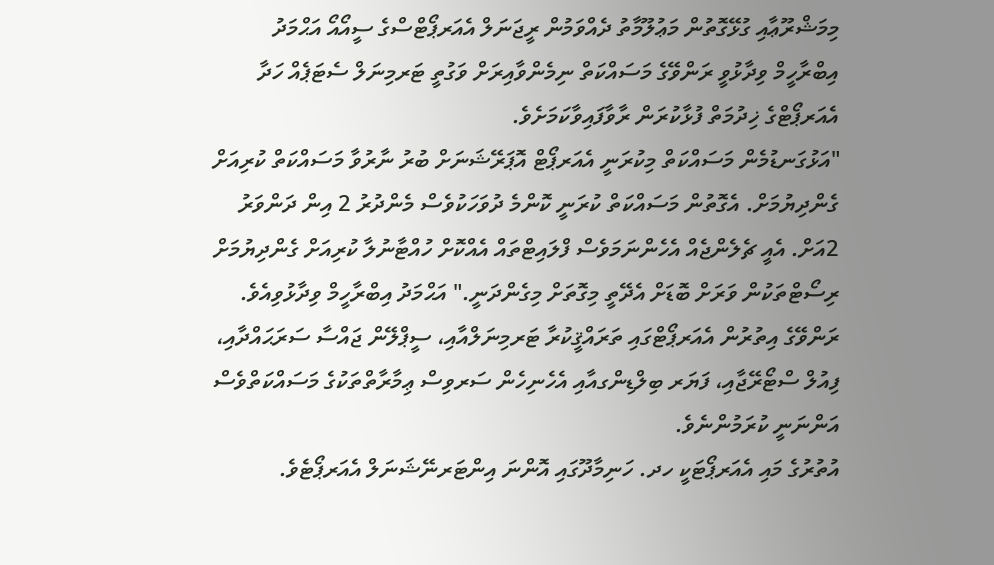މިމަޝްރޫޢާއި ގުޅޭގޮތުން މަޢުލޫމާތު ދެއްވަމުން ރީޖަނަލް އެއަރޕޯޓްސްގެ ސީއޯއޯ އަޙްމަދު އިބްރާހީމް ވިދާޅުވީ ރަންވޭގެ މަސައްކަތް ނިމެންވާއިރަށް ވަގުތީ ޓަރމިނަލް ސެޓަޕެއް ހަދާ އެއަރޕޯޓްގެ ޚިދުމަތް ފުޅާކުރަން ރާވާފައިވާކަމަށެވެ.
"އަޅުގަނޑުމެން މަސައްކަތް މިކުރަނީ އެއަރޕޯޓް އޮޕަރޭޝަނަށް ބުރު ނާރުވާ މަސައްކަތް ކުރިއަށް ގެންދިޔުމަށް. އެގޮތުން މަސައްކަތް ކުރަނީ ކޮންމެ ދުވަހަކުވެސް މެންދުރު 2 އިން ދަންވަރު 2އަށް. އެއީ ޗެލެންޖެއް އެހެންނަމަވެސް ފްލައިޓްތައް އެއްކޮށް ހުއްޓާނުލާ ކުރިއަށް ގެންދިޔުމަށް ރިސޯޓްތަކުން ވަރަށް ބޮޑަށް އެދޭތީ މިގޮތަށް މިގެންދަނީ." އަޙްމަދު އިބްރާހީމް ވިދާޅުވިއެވެ.
ރަންވޭގެ އިތުރުން އެއަރޕޯޓްގައި ތަރައްޤީކުރާ ޓަރމިނަލްއާއި، ސީޕްލޭން ޖައްސާ ސަރަޙައްދާއި، ފިއުލް ސްޓޯރޭޖާއި، ފަޔަރ ބިލްޑިންގއާއި އެހެނިހެން ސަރވިސް ޢިމާރާތްތަކުގެ މަސައްކަތްވެސް އަންނަނީ ކުރަމުންނެވެ.
އުތުރުގެ މައި އެއަރޕޯޓަކީ ހދ. ހަނިމާދޫގައި އޮންނަ އިންޓަރނޭޝަނަލް އެއަރޕޯޓެވެ.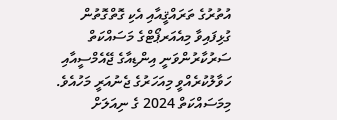އުތުރުގެ ތަރައްޤީއާއި އެކި ގޮތްގޮތުން ގުޅިފައިވާ މިއެއަރޕޯޓްގެ މަސައްކަތް ސަރުކާރުންވަނީ އިންޑިއާގެ ޖޭއެމްސީއާއި ހަވާލުކުރެއްވީ މިއަހަރުގެ ޖެނުއަރީ މަހުއެވެ. މިމަސައްކަތް 2024 ގެ ނިއަލަށް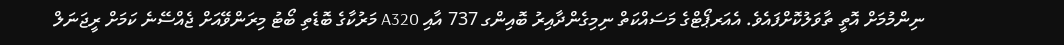ނިންމުމަށް އޮތީ ތާވަލުކޮށްފައެވެ. އެއަރޕޯޓްގެ މަސައްކަތް ނިމިގެންދާއިރު ބޮއިންގ 737 އާއި A320 މަރުކާގެ ބޮޑެތި ބޯޓު މިރަންވޭއަށް ޖެއްސޭނެ ކަމަށް ރީޖަނަލް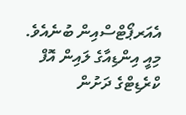އެއަރޕޯޓްސްއިން ބުނެއެވެ. މިއީ އިންޑިއާގެ ލައިން އޮފް ކްރެޑިޓްގެ ދަށުން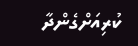ކުރިއަށްގެންދާ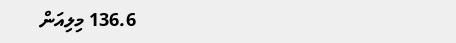136.6 މިލިއަން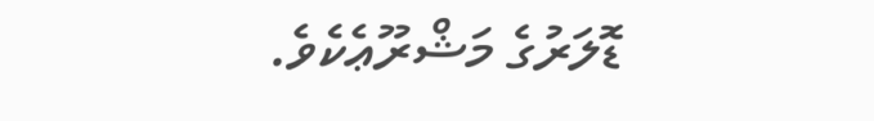ޑޮލަރުގެ މަޝްރޫޢެކެވެ.